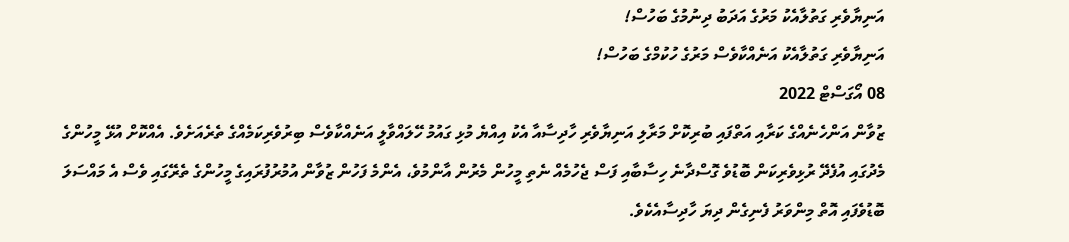އަނިޔާވެރި ގަތުލާއެކު މަރުގެ އަދަބު ދިނުމުގެ ބަހުސް!
އަނިޔާވެރި ގަތުލާއެކު އަނެއްކާވެސް މަރުގެ ހުކުމްގެ ބަހުސް!
08 އޯގަސްޓް 2022
ޒުވާން އަންހެނެއްގެ ކަރާއި އަތްފައި ބުރިކޮށް މަރާލި އަނިޔާވެރި ހާދިސާއާ އެކު އިއްޔެ މުޅި ގައުމު ހޭލައްވާލީ އަނެއްކާވެސް ބިރުވެރިކަމެއްގެ ތެރެއަށެވެ. އެއްކޮށް އުޅޭ މީހުންގެ މެދުގައި އުފެދޭ ރުޅިވެރިކަން ބޮޑުވެ ގޮސްދާނެ ހިސާބާއި ފަސް ޖެހުމެއް ނެތި މީހުން މެރުން އާންމުވެ، އެންމެ ފަހުން ޒުވާން އުމުރުފުރައިގެ މީހުންގެ ތެރޭގައި ވެސް އެ މައްސަލަ ބޮޑުވެފައި އޮތް މިންވަރު ފެނިގެން ދިޔަ ހާދިސާއެކެވެ.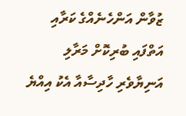ޒުވާން އަންހެނެއްގެ ކަރާއި އަތްފައި ބުރިކޮށް މަރާލި އަނިޔާވެރި ހާދިސާއާ އެކު އިއްޔެ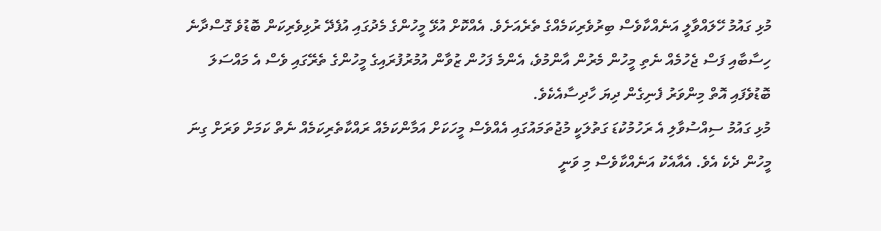މުޅި ގައުމު ހޭލައްވާލީ އަނެއްކާވެސް ބިރުވެރިކަމެއްގެ ތެރެއަށެވެ. އެއްކޮށް އުޅޭ މީހުންގެ މެދުގައި އުފެދޭ ރުޅިވެރިކަން ބޮޑުވެ ގޮސްދާނެ ހިސާބާއި ފަސް ޖެހުމެއް ނެތި މީހުން މެރުން އާންމުވެ، އެންމެ ފަހުން ޒުވާން އުމުރުފުރައިގެ މީހުންގެ ތެރޭގައި ވެސް އެ މައްސަލަ ބޮޑުވެފައި އޮތް މިންވަރު ފެނިގެން ދިޔަ ހާދިސާއެކެވެ.
މުޅި ގައުމު ސިއްސުވާލި އެ ރަހުމުކުޑަ ގަތުލަކީ މުޖުތަމައުގައި އެއްވެސް މީހަކަށް އަމާންކަމެއް ރައްކާތެރިކަމެއް ނެތް ކަމަށް ވަރަށް ގިނަ މީހުން ދެކެ އެވެ. އެއާއެކު އަނެއްކާވެސް މި ވަނީ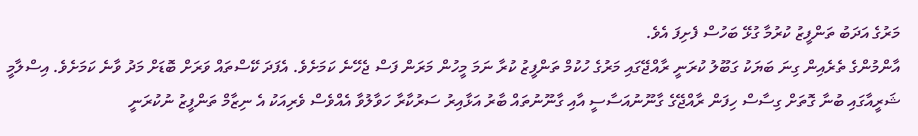މަރުގެ އަދަބު ތަންފީޒު ކުރުމާ ގުޅޭ ބަހުސް ފެށިފަ އެވެ.
އާންމުންގެ ތެރެއިން ގިނަ ބަޔަކު ގަބޫލު ކުރަނީ ރާއްޖޭގައި މަރުގެ ހުކުމް ތަންފީޒު ކުރާ ނަމަ މީހުން މަރަން ފަސް ޖެހޭނެ ކަމަށެވެ. އެފަދަ ކޭސްތައް ވަރަށް ބޮޑަށް މަދު ވާނެ ކަމަށެވެ. އިސްލާމީ ޝަރީއާގައި ބުނާ ގޮތަށް ގިސާސް ހިފަން ރާއްޖޭގެ ގާނޫނުއަސާސީ އާއި ގާނޫނުތައް ބާރު އަޅާއިރު ސަރުކާރާ ހަވާލުވާ އެއްވެސް ވެރިއަކު އެ ނިޒާމް ތަންފީޒު ނުކުރަނީ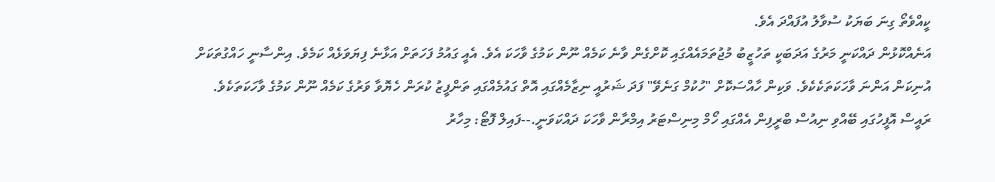ކީއްވެތޯ ގިނަ ބަޔަކު ސުވާލު އުފައްދަ އެވެ.
އަނެއްކޮޅުން ދައްކަނީ މަރުގެ އަދަބަކީ ތަހުޒީބު މުޖުތަމައެއްގައި ކޮށްގެން ވާނެ ކަމެއް ނޫން ކަމުގެ ވާހަކަ އެވެ. އެއީ ގައުމު ފަހަތަށް އަޅާނެ ފިޔަވަޅެއް ކަމެވެ. އިންސާނީ ހައްގުތަކަށް އުނިކަން އަންނަ ވާހަކަތަކެކެވެ. ވަކިން ހާއްސަކޮށް "ހުކުމް ގަނެވޭ" ފަދަ ޝަރުއީ ނިޒާމެއްގައި އޮތް ގައުމެއްގައި ތަންފީޒު ކުރަން ހެޔޮވާ ވަރުގެ ކަމެއް ނޫން ކަމުގެ ވާހަކަތަކެވެ.
ރައީސް އޮފީހުގައި ބޭއްވި ނިއުސް ބްރީފިން އެއްގައި ހޯމް މިނިސްޓަރު އިމްރާން ވާހަކަ ދައްކަވަނީ.--ފައިލް ފޮޓޯ: މިހާރު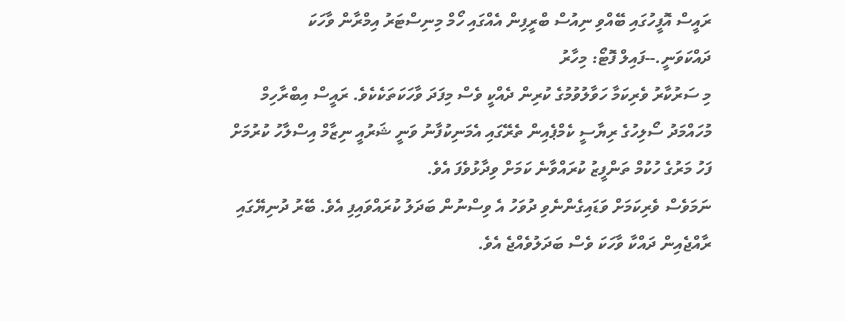ރައީސް އޮފީހުގައި ބޭއްވި ނިއުސް ބްރީފިން އެއްގައި ހޯމް މިނިސްޓަރު އިމްރާން ވާހަކަ ދައްކަވަނީ.--ފައިލް ފޮޓޯ: މިހާރު
މި ސަރުކާރު ވެރިކަމާ ހަވާލުވުމުގެ ކުރިން ދެއްކީ ވެސް މިފަދަ ވާހަކަތަކެކެވެ. ރައީސް އިބްރާހިމް މުހައްމަދު ސޯލިހުގެ ރިޔާސީ ކެމްޕެއިން ތެރޭގައި އެމަނިކުފާނު ވަނީ ޝަރުއީ ނިޒާމް އިސްލާހު ކުރުމަށް ފަހު މަރުގެ ހުކުމް ތަންފީޒު ކުރައްވާނެ ކަމަށް ވިދާޅުވެފަ އެވެ.
ނަމަވެސް ވެރިކަމަށް ވަޑައިގެންނެވި ދުވަހު އެ ވިސްނުން ބަދަލު ކުރައްވައިފި އެވެ. ބޭރު ދުނިޔޭގައި ރާއްޖެއިން ދައްކާ ވާހަކަ ވެސް ބަދަލުވެއްޖެ އެވެ.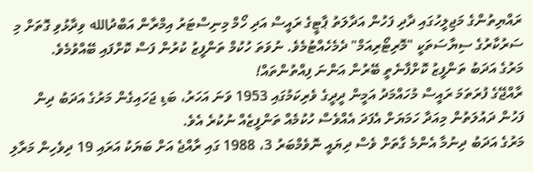ރައްޔިތުންގެ މަޖިލީހުގައި ދާދި ފަހުން އަދާލަތު ޕާޓީގެ ރައީސް އަދި ހޯމް މިނިސްޓަރު އިމްރާން އަބްދުالله ވިދާޅުވި ގޮތަށް މި ސަރުކާރުގެ ސިޔާސަތަކީ "މޮރިޓޯރިއަމް" ދެމެހެއްޓުމެވެ. ނުވަތަ ހުކުމް ތަންފީޒު ކުރުން ފަސް ކޮށްފައި ބޭއްވުމެވެ.
މަރުގެ އަދަބު ތަންފީޒު ކޮށްފާނެތީ ބޭރުން އަންނަ ފިއްތުންތައް!
ރާއްޖޭގެ ފުރަތަމަ ރައީސް މުހައްމަދު އަމީން ދީދީގެ ވެރިކަމުގައި 1953 ވަނަ އަހަރު، ބަޑި ޖަހައިގެން މަރުގެ އަދަބު ދިން ފަހުން ދައުލަތުން މިއަދާ ހަމަޔަށް އެފަދަ އެއްވެސް ހުކުމެއް ތަންފީޒެއް ނުކުރެ އެވެ.
މަރުގެ އަދަބު ދިނުމާ އެންމެ ގާތަށް ވެސް ދިޔައީ ނޮވެމްބަރު 3، 1988 ގައި ރާއްޖެ އަށް ބަޔަކު އަރައި 19 ދިވެހިން މަރާލި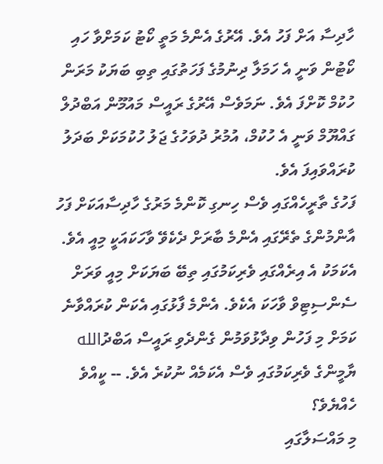ހާދިސާ އަށް ފަހު އެވެ. އޭރުގެ އެންމެ މަތީ ކޯޓު ކަމަށްވާ ހައި ކޯޓުން ވަނީ އެ ހަމަލާ ދިނުމުގެ ފަހަތުގައި ތިބި ބަޔަކު މަރަން ހުކުމް ކޮށްފަ އެވެ. ނަމަވެސް އޭރުގެ ރައީސް މައުމޫން އަބްދުލް ގައްޔޫމް ވަނީ އެ ހުކުމް، އުމުރު ދުވަހުގެ ޖަލު ހުކުމަކަށް ބަދަލު ކުރައްވައިފަ އެވެ.
ފަހުގެ ތާރީހެއްގައި ވެސް ހިނގި ކޮންމެ މަރުގެ ހާދިސާއަކަށް ފަހު އާންމުންގެ ތެރޭގައި އެންމެ ބާރަށް ދެކެވޭ ވާހަކައަކީ މިއީ އެވެ. އެކަމަކު އެ އިރެއްގައި ވެރިކަމުގައި ތިބޭ ބަޔަކަށް މިއީ ވަރަށް ސެންސިޓިވް ވާހަކަ އެކެވެ. އެންމެ ފާޅުގައި އެކަން ކުރައްވާނެ ކަމަށް މި ފަހުން ވިދާޅުވަމުން ގެންދެވި ރައީސް އަބްދުالله ޔާމީންގެ ވެރިކަމުގައި ވެސް އެކަމެއް ނުކުރެ އެވެ. -- ކީއްވެ ހެއްޔެވެ؟
މި މައްސަލާގައި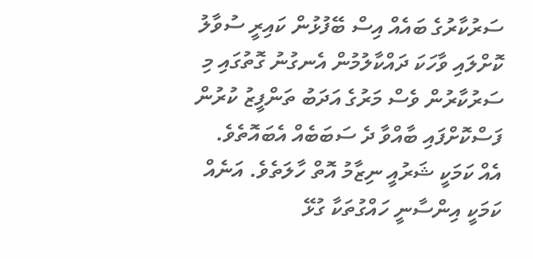ސަރުކާރުގެ ބައެއް އިސް ބޭފުޅުން ކައިރީ ސުވާލު ކޮށްލައި ވާހަކަ ދައްކާލުމުން އެނގުނު ގޮތުގައި މި ސަރުކާރުން ވެސް މަރުގެ އަދަބު ތަންފީޒު ކުރުން ފަސްކޮށްފައި ބާއްވާ ދެ ސަބަބެއް އެބައޮތެވެ. އެއް ކަމަކީ ޝަރުއީ ނިޒާމު އޮތް ހާލަތެވެ. އަނެއް ކަމަކީ އިންސާނީ ހައްގުތަކާ ގުޅޭ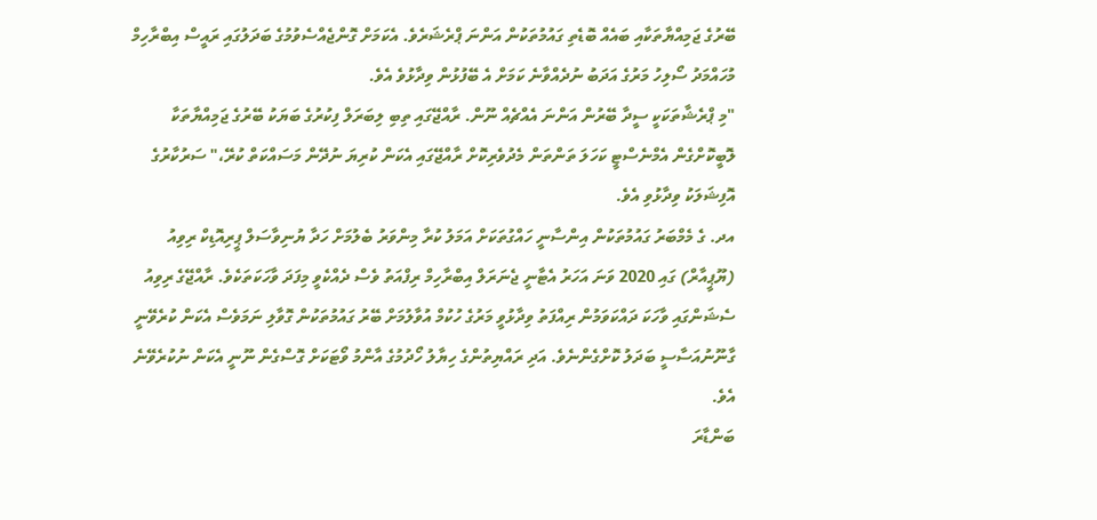ބޭރުގެ ޖަމިއްޔާތަކާއި ބައެއް ބޮޑެތި ގައުމުތަކުން އަންނަ ޕްރެޝަރެވެ. އެކަމަށް ގޮންޖެއްސެވުމުގެ ބަދަލުގައި ރައީސް އިބްރާހިމް މުހައްމަދު ސޯލިހު މަރުގެ އަދަބު ނުދެއްވާނެ ކަމަށް އެ ބޭފުޅުން ވިދާޅުވެ އެވެ.
"މި ޕްރެޝާތަކަކީ ސީދާ ބޭރުން އަންނަ އެއްޗެއް ނޫން. ރާއްޖޭގައި ތިބި ލިބަރަލް ފިކުރުގެ ބަޔަކު ބޭރުގެ ޖަމިއްޔާތަކާ ލޮބީކޮށްގެން އެމްނެސްޓީ ކަހަލަ ތަންތަން މެދުވެރިކޮށް ރާއްޖޭގައި އެކަން ކުރިޔަ ނުދޭން މަސައްކަތް ކުރޭ،" ސަރުކާރުގެ އޮފިޝަލަކު ވިދާޅުވި އެވެ.
އދ. ގެ މެމްބަރު ގައުމުތަކުން އިންސާނީ ހައްގުތަކަށް އަމަލު ކުރާ މިންވަރު ބެލުމަށް ހަދާ ޔުނިވާސަލް ޕީރިއޮޑިކް ރިވިއު (ޔޫޕީއާރް) ގައި 2020 ވަނަ އަހަރު އެޓާނީ ޖެނަރަލް އިބްރާހިމް ރިފްއަތު ވެސް ދެއްކެވީ މިފަދަ ވާހަކަތަކެވެ. ރާއްޖޭގެ ރިވިއު ސެޝަންގައި ވާހަކަ ދައްކަވަމުން ރިއްފަތު ވިދާޅުވީ މަރުގެ ހުކުމް އުވާލުމަށް ބޭރު ގައުމުތަކުން ގޮވާލި ނަމަވެސް އެކަން ކުރެވޭނީ ގާނޫނުއަސާސީ ބަދަލު ކޮށްގެންނެވެ. އަދި ރައްޔިތުންގެ ހިޔާލު ހޯދުމުގެ އާންމު ވޯޓަކަށް ގޮސްގެން ނޫނީ އެކަން ނުކުރެވޭނެ އެވެ.
ބަންޑާރަ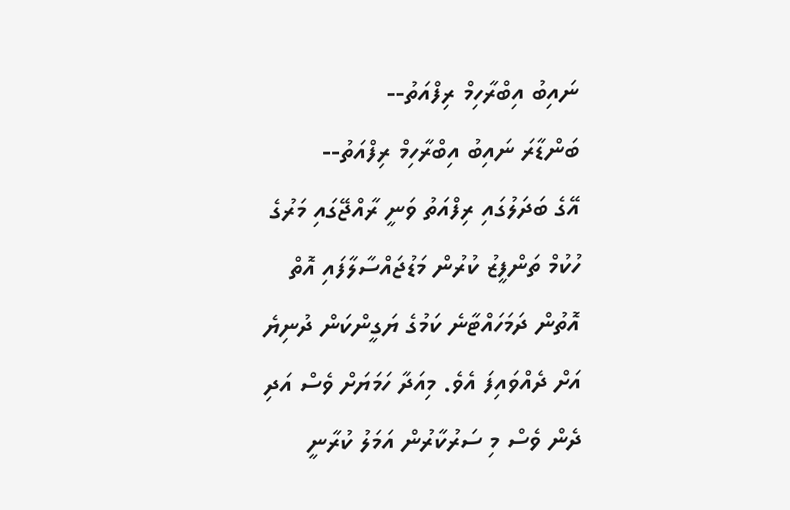ނައިބު އިބްރާހިމް ރިފްއަތު--
ބަންޑާރަ ނައިބު އިބްރާހިމް ރިފްއަތު--
އޭގެ ބަދަލުގައި ރިފްއަތު ވަނީ ރާއްޖޭގައި މަރުގެ ހުކުމް ތަންފީޒު ކުރުން މަޑުޖައްސާލާފައި އޮތް އޮތުން ދަމަހައްޓާނެ ކަމުގެ ޔަގީންކަން ދުނިޔެ އަށް ދެއްވައިފަ އެވެ. މިއަދާ ހަމަޔަށް ވެސް އަދި ދެން ވެސް މި ސަރުކާރުން އަމަލު ކުރާނީ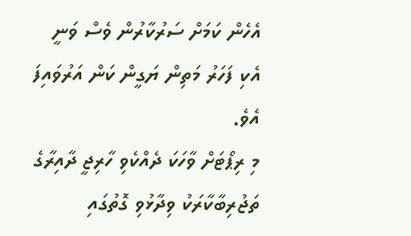އެހެން ކަމަށް ސަރުކާރުން ވެސް ވަނީ އެކި ފަހަރު މަތިން ޔަގީން ކަން އަރުވައިފަ އެވެ.
މި ރިޕޯޓަށް ވާހަކަ ދެއްކެވި ހާރިޖީ ދާއިރާގެ ތަޖުރިބާކާރަކު ވިދާޅުވި ގޮތުގައި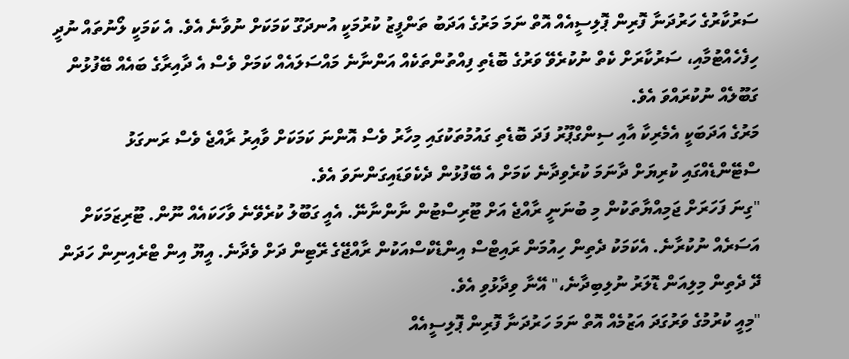ސަރުކާރުގެ ހަރުދަނާ ފޮރިން ޕޮލިސީއެއް އޮތް ނަމަ މަރުގެ އަދަބު ތަންފީޒު ކުރުމަކީ އުނދަގޫ ކަމަކަށް ނުވާނެ އެވެ. އެ ކަމަކީ ލޯނުތައް ނުދީ ހިފެހެއްޓުމާއި، ސަރުކާރަށް ކެތް ނުކުރެވޭ ވަރުގެ ބޮޑެތި ފިއްތުންތަކެއް އަންނާނެ މައްސަލައެއް ކަމަށް ވެސް އެ ދާއިރާގެ ބައެއް ބޭފުޅުން ގަބޫލެއް ނުކުރައްވަ އެވެ.
މަރުގެ އަދަބަކީ އެމެރިކާ އާއި ސިންގްޕޫރު ފަދަ ބޮޑެތި ގައުމުތަކުގައި މިހާރު ވެސް އޮންނަ ކަމަކަށް ވާއިރު ރާއްޖެ ވެސް ރަނގަޅު ސްޓޭންޑެއްގައި ކުރިޔަށް ދާނަމަ ކުރެވިދާނެ ކަމަށް އެ ބޭފުޅުން ދެކެވަޑައިގަންނަވަ އެވެ.
"ގިނަ ފަހަރަށް ޖަމިއްޔާތަކުން މި ބުނަނީ ރާއްޖެ އަށް ޓޫރިސްޓުން ނާންނާނޭ. އެއީ ގަބޫލު ކުރެވޭނެ ވާހަކައެއް ނޫން. ޓޫރިޒަމަކަށް އަސަރެއް ނުކުރާނެ. އެކަމަކު ދެތިން ހިއުމަން ރައިޓްސް އިންޑެކްސްއަކުން ރާއްޖޭގެ ރޭޓިން ދަށް ވެދާނެ. އީޔޫ އިން ޓްރެއިނިން ހަދަން ދޭ ދެތިން މިލިއަން ޑޮލަރު ނުލިބިދާނެ،" އޭނާ ވިދާޅުވި އެވެ.
"މިއީ ކުރުމުގެ ވަރުގަދަ އަޒުމެއް އޮތް ނަމަ ހަރުދަނާ ފޮރިން ޕޮލިސީއެއް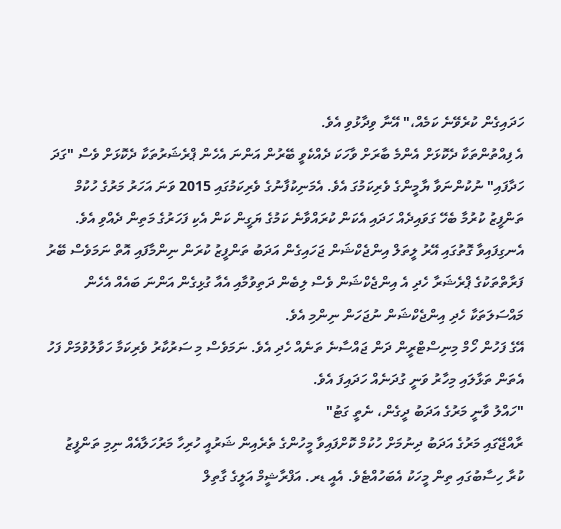ހަދައިގެން ކުރެވޭނެ ކަމެއް،" އޭނާ ވިދާޅުވި އެވެ.
އެ ފިއްތުންތަކާ ދެކޮޅަށް އެންމެ ބާރަށް ވާހަކަ ދެއްކެވީ ބޭރުން އަންނަ އެހެން ޕްރެޝަރުތަކާ ދެކޮޅަށް ވެސް "ގަދަ ހަދާފައި" ނުކުންނަވާ ޔާމީންގެ ވެރިކަމުގަ އެވެ. އެމަނިކުފާނުގެ ވެރިކަމުގައި 2015 ވަނަ އަހަރު މަރުގެ ހުކުމް ތަންފީޒު ކުރުމާ ބެހޭ ގަވައިދެއް ހަދައި އެކަން ކުރައްވާނެ ކަމުގެ ޔަގީން ކަން އެކި ފަހަރުގެ މަތިން ދެއްވި އެވެ.
އެނގިފައިވާ ގޮތުގައި އޭރު ލީތަލް އިންޖެކްޝަން ޖަހައިގެން އަދަބު ތަންފީޒު ކުރަން ނިންމާފައި އޮތް ނަމަވެސް ބޭރު ފަރާތްތަކުގެ ޕްރެޝަރާ ހެދި އެ އިންޖެކްޝަން ވެސް ލިބެން ދަތިވުމާއި އެއާ ގުޅިގެން އަންނަ ބައެއް އެހެން މައްސަލަތަކާ ހެދި އިންޖެކްޝަން ނުޖަހަން ނިންމި އެވެ.
އޭގެ ފަހުން ހޯމް މިނިސްޓްރީން ދަން ޖައްސާނެ ތަނެއް ހެދި އެވެ. ނަމަވެސް މި ސަރުކާރު ވެރިކަމާ ހަވާލުވުމަށް ފަހު އެތަން ތަޅާލައި މިހާރު ވަނީ ގުދަނެއް ހަދައިފަ އެވެ.
"ހައްލު ވާނީ މަރުގެ އަދަބު ދީގެން، ނެތީ ގަޓު"
ރާއްޖޭގައި މަރުގެ އަދަބު ދިނުމަށް ހުކުމް ކޮށްފައިވާ މީހުންގެ ތެރެއިން ޝަރުއީ ހުރިހާ މަރުހަލާއެއް ނިމި ތަންފީޒު ކުރާ ހިސާބުގައި ތިން މީހަކު އެބަހުއްޓެވެ. އެއީ ޑރ. އަފްރާޝީމް އަލީގެ ގާތިލް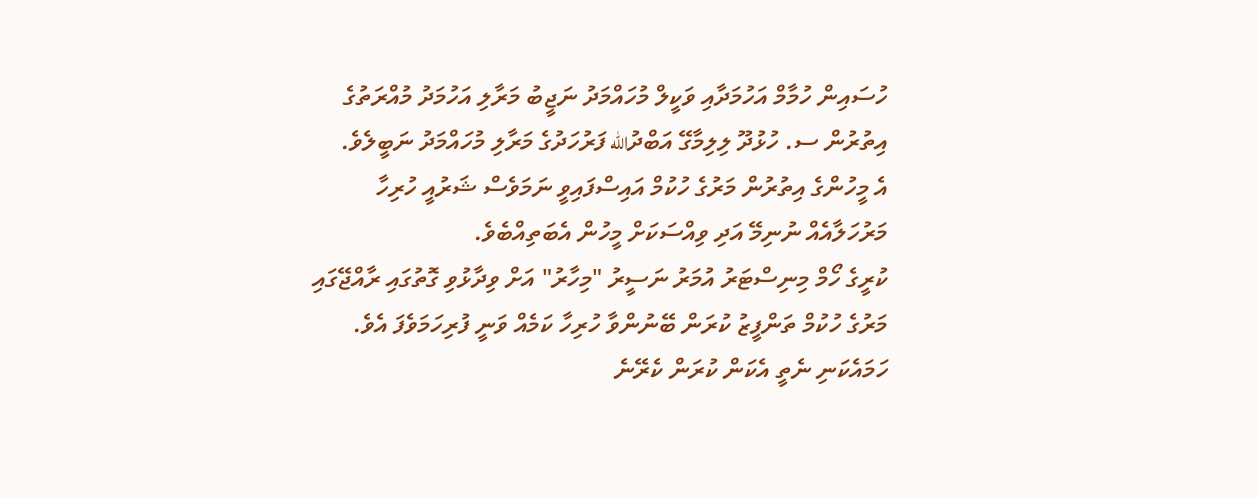ހުސައިން ހުމާމް އަހުމަދާއި ވަކީލް މުހައްމަދު ނަޖީބު މަރާލި އަހުމަދު މުއްރަތުގެ އިތުރުން ސ. ހުޅުދޫ ލިލިމާގޭ އަބްދުالله ފަރުހަދުގެ މަރާލި މުހައްމަދު ނަބީލެވެ.
އެ މީހުންގެ އިތުރުން މަރުގެ ހުކުމް އައިސްފައިވީ ނަމަވެސް ޝަރުއީ ހުރިހާ މަރުހަލާއެއް ނުނިމޭ އަދި ވިއްސަކަށް މީހުން އެބަތިއްބެވެ.
ކުރީގެ ހޯމް މިނިސްޓަރު އުމަރު ނަސީރު "މިހާރު" އަށް ވިދާޅުވި ގޮތުގައި ރާއްޖޭގައި މަރުގެ ހުކުމް ތަންފީޒު ކުރަން ބޭނުންވާ ހުރިހާ ކަމެއް ވަނީ ފުރިހަމަވެފަ އެވެ. ހަމައެކަނި ނެތީ އެކަން ކުރަން ކެރޭނެ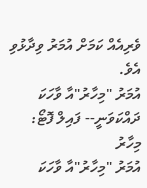ވެރިއެއް ކަމަށް އުމަރު ވިދާޅުވި އެވެ.
އުމަރު "މިހާރު"އާ ވާހަކަ ދައްކަވަނީ-- ފައިލް ފޮޓޯ: މިހާރު
އުމަރު "މިހާރު"އާ ވާހަކަ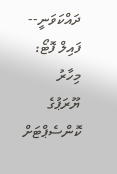ދައްކަވަނީ-- ފައިލް ފޮޓޯ: މިހާރު
ޔޫރަޕުގެ ކޮންސެޕްޓަށް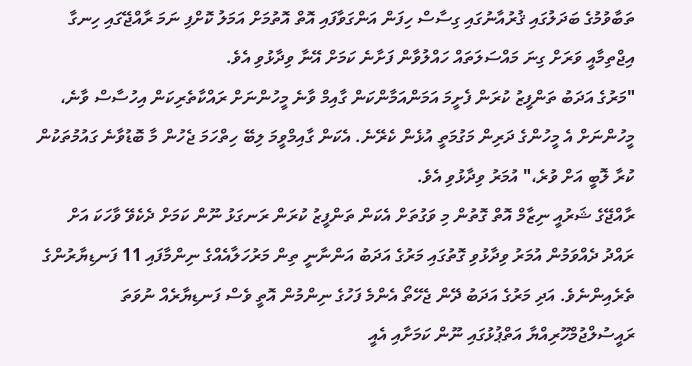ތަބާވުމުގެ ބަދަލުގައި ޤުރުއާނުގައި ގިސާސް ހިފަން އަންގަވާފައި އޮތް އޮތުމަށް އަމަލު ކޮށްފި ނަމަ ރާއްޖޭގައި ހިނގާ އިޖްތިމާއީ ވަރަށް ގިނަ މައްސަލަތައް ހައްލުވާން ފަށާނެ ކަމަށް އޭނާ ވިދާޅުވި އެވެ.
"މަރުގެ އަދަބު ތަންފީޒު ކުރަން ފެށީމަ އަމަންއަމާންކަން ގާއިމް ވާނެ މީހުންނަށް ރައްކާތެރިކަން އިހުސާސް ވާނެ، މީހުންނަށް އެ މީހުންގެ ދަރިން މަގުމަތީ އުޅެން ކެރޭނެ. އެކަން ގާއިމްވީމަ ލިބޭ ހިތްހަމަ ޖެހުން މާ ބޮޑުވާނެ ގައުމުތަކުން ކުރާ ލޮބީ އަށް ވުރެ،" އުމަރު ވިދާޅުވި އެވެ.
ރާއްޖޭގެ ޝަރުއީ ނިޒާމް އޮތް ގޮތުން މި ވަގުތަށް އެކަން ތަންފީޒު ކުރަން ރަނގަޅު ނޫން ކަމަށް ދެކެވޭ ވާހަކަ އަށް ރައްދު ދެއްވަމުން އުމަރު ވިދާޅުވި ގޮތުގައި މަރުގެ އަދަބު އަންނާނީ ތިން މަރުހަލާއެއްގެ ނިންމާފައި 11 ފަނޑިޔާރުންގެ ތެރެއިންނެވެ. އަދި މަރުގެ އަދަބު ދޭން ޖެހޭތޯ އެންމެ ފަހުގެ ނިންމުން އޮތީ ވެސް ފަނޑިޔާރެއް ނުވަތަ ރައީސުލްޖުމްހޫރިއްޔާ އަތްޕުޅުގައި ނޫން ކަމަށާއި އެއީ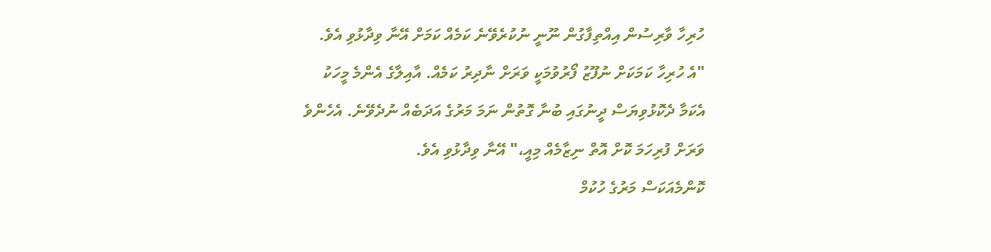ހުރިހާ ވާރިސުން އިއްތިފާގުން ނޫނީ ނުކުރެވޭނެ ކަމެއް ކަމަށް އޭނާ ވިދާޅުވި އެވެ.
"އެ ހުރިހާ ކަމަކަށް ނުފޫޒު ފޯރުވުމަކީ ވަރަށް ނާދިރު ކަމެއް. އާއިލާގެ އެންމެ މީހަކު އެކަމާ ދެކޮޅުވިޔަސް ދީނުގައި ބުނާ ގޮތުން ނަމަ މަރުގެ އަދަބެއް ނުދެވޭނެ. އެހެންވެ ވަރަށް ފުރިހަމަ ކޮށް އޮތް ނިޒާމެއް މިއީ،" އޭނާ ވިދާޅުވި އެވެ.
ކޮންމެއަކަސް މަރުގެ ހުކުމް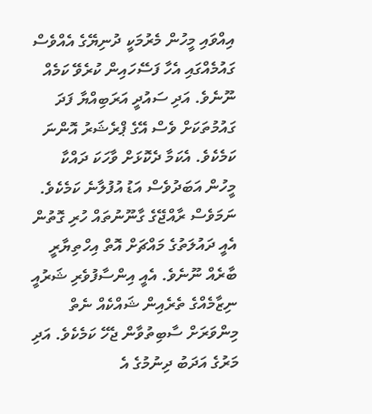އިއްވައި މީހުން މެރުމަކީ ދުނިޔޭގެ އެއްވެސް ގައުމެއްގައި އެހާ ފަސޭހައިން ކުރެވޭ ކަމެއް ނޫނެވެ. އަދި ސައުދީ އަރަބިއްޔާ ފަދަ ގައުމުތަކަށް ވެސް އޭގެ ޕްރެޝަރު އޮންނަ ކަމެކެވެ. އެކަމާ ދެކޮޅަށް ވާހަކަ ދައްކާ މީހުން އަބަދުވެސް އަޑު އުފުލާނެ ކަމެކެވެ.
ނަމަވެސް ރާއްޖޭގެ ގާނޫނުތައް ހުރި ގޮތުން އެއީ ދައުލަތުގެ މައްޗަށް އޮތް އިހްތިޔާރީ ބާރެއް ނޫނެވެ. އެއީ އިންސާފުވެރި ޝަރުއީ ނިޒާމެއްގެ ތެރެއިން ޝައްކެއް ނެތް މިންވަރަށް ސާބިތުވާން ޖެހޭ ކަމެކެވެ. އަދި މަރުގެ އަދަބު ދިނުމުގެ އެ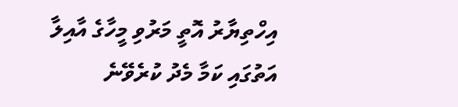އިހްތިޔާރު އޮތީ މަރުވި މީހާގެ އާއިލާ އަތުގައި ކަމާ މެދު ކުރެވޭނެ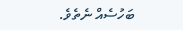ބަހުސެއް ނެތެވެ.